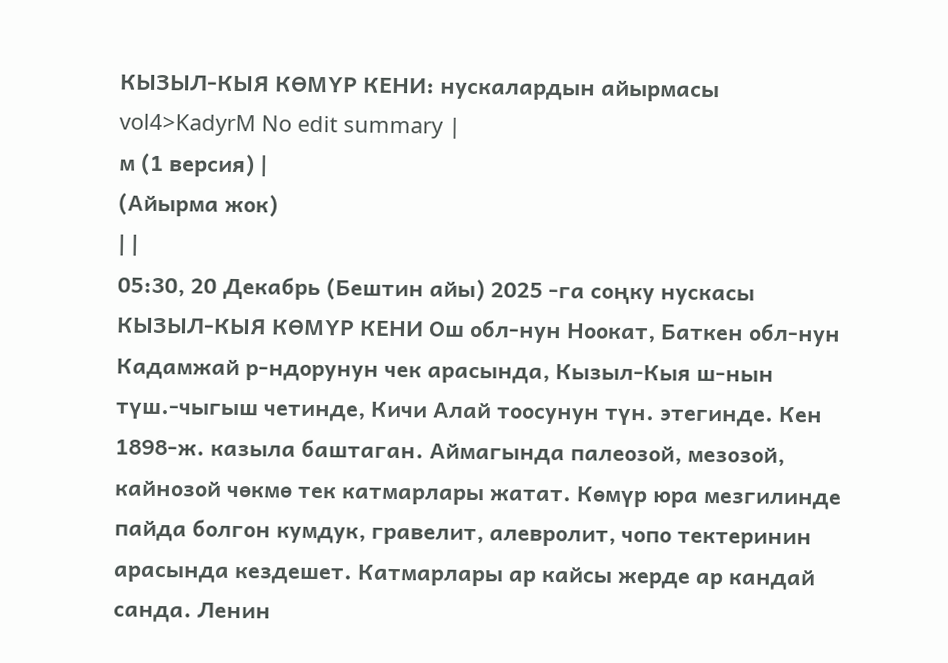КЫЗЫЛ-КЫЯ КӨМҮР КЕНИ: нускалардын айырмасы
vol4>KadyrM No edit summary |
м (1 версия) |
(Айырма жок)
| |
05:30, 20 Декабрь (Бештин айы) 2025 -га соңку нускасы
КЫЗЫЛ-КЫЯ КӨМҮР КЕНИ Ош обл-нун Ноокат, Баткен обл-нун Кадамжай р-ндорунун чек арасында, Кызыл-Кыя ш-нын түш.-чыгыш четинде, Кичи Алай тоосунун түн. этегинде. Кен 1898-ж. казыла баштаган. Аймагында палеозой, мезозой, кайнозой чөкмө тек катмарлары жатат. Көмүр юра мезгилинде пайда болгон кумдук, гравелит, алевролит, чопо тектеринин арасында кездешет. Катмарлары ар кайсы жерде ар кандай санда. Ленин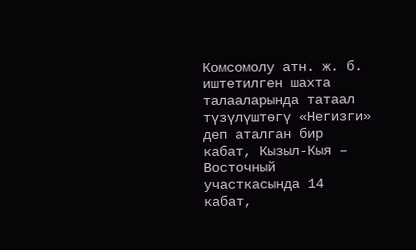Комсомолу атн. ж. б. иштетилген шахта талааларында татаал түзүлүштөгү «Негизги» деп аталган бир кабат, Кызыл-Кыя – Восточный участкасында 14 кабат,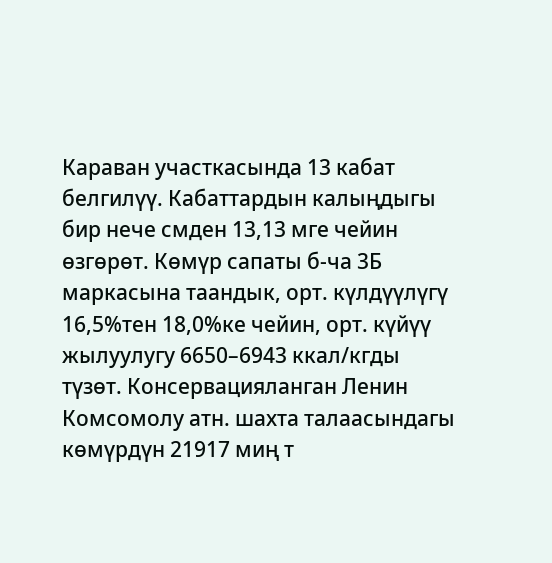Караван участкасында 13 кабат белгилүү. Кабаттардын калыңдыгы бир нече смден 13,13 мге чейин өзгөрөт. Көмүр сапаты б-ча 3Б маркасына таандык, орт. күлдүүлүгү 16,5%тен 18,0%ке чейин, орт. күйүү жылуулугу 6650–6943 ккал/кгды түзөт. Консервацияланган Ленин Комсомолу атн. шахта талаасындагы көмүрдүн 21917 миң т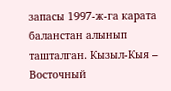запасы 1997-ж-га карата баланстан алынып ташталган. Кызыл-Кыя – Восточный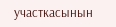участкасынын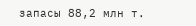запасы 88,2 млн т.